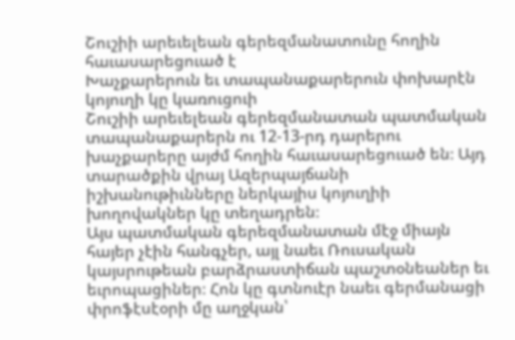Շուշիի արեւելեան գերեզմանատունը հողին հաւասարեցուած է
Խաչքարերուն եւ տապանաքարերուն փոխարէն կոյուղի կը կառուցուի
Շուշիի արեւելեան գերեզմանատան պատմական տապանաքարերն ու 12-13-րդ դարերու խաչքարերը այժմ հողին հաւասարեցուած են։ Այդ տարածքին վրայ Ազերպայճանի իշխանութիւնները ներկայիս կոյուղիի խողովակներ կը տեղադրեն։
Այս պատմական գերեզմանատան մէջ միայն հայեր չէին հանգչեր, այլ նաեւ Ռուսական կայսրութեան բարձրաստիճան պաշտօնեաներ եւ եւրոպացիներ։ Հոն կը գտնուէր նաեւ գերմանացի փրոֆէսէօրի մը աղջկան՝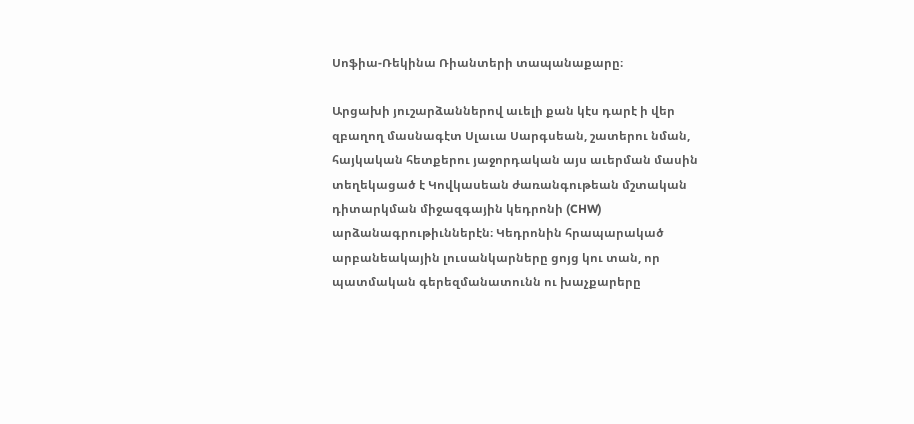Սոֆիա-Ռեկինա Ռիանտերի տապանաքարը։

Արցախի յուշարձաններով աւելի քան կէս դարէ ի վեր զբաղող մասնագէտ Սլաւա Սարգսեան, շատերու նման, հայկական հետքերու յաջորդական այս աւերման մասին տեղեկացած է Կովկասեան ժառանգութեան մշտական դիտարկման միջազգային կեդրոնի (CHW) արձանագրութիւններէն։ Կեդրոնին հրապարակած արբանեակային լուսանկարները ցոյց կու տան, որ պատմական գերեզմանատունն ու խաչքարերը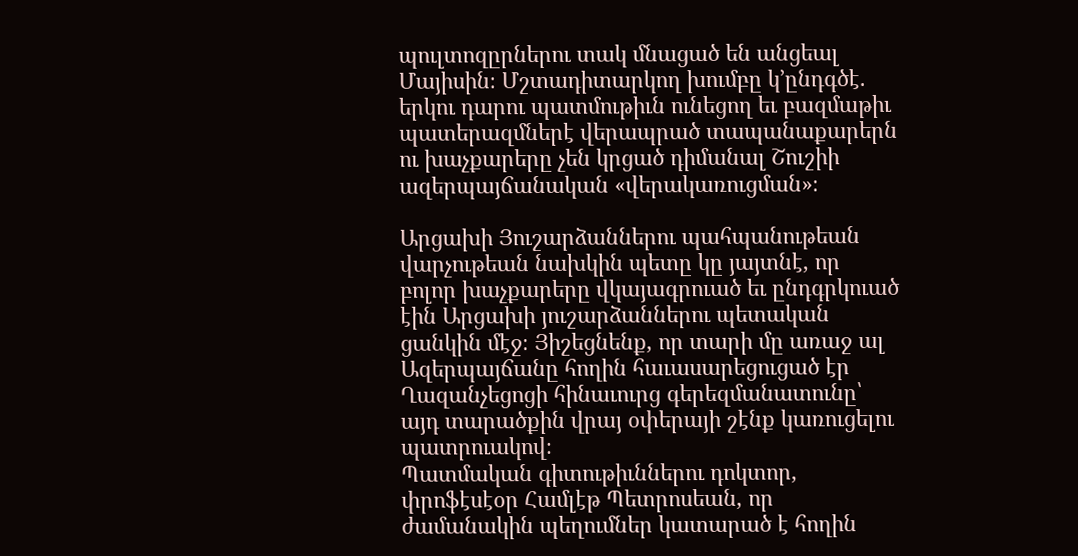պուլտոզըրներու տակ մնացած են անցեալ Մայիսին։ Մշտադիտարկող խումբը կ՚ընդգծէ. երկու դարու պատմութիւն ունեցող եւ բազմաթիւ պատերազմներէ վերապրած տապանաքարերն ու խաչքարերը չեն կրցած դիմանալ Շուշիի ազերպայճանական «վերակառուցման»։

Արցախի Յուշարձաններու պահպանութեան վարչութեան նախկին պետը կը յայտնէ, որ բոլոր խաչքարերը վկայագրուած եւ ընդգրկուած էին Արցախի յուշարձաններու պետական ցանկին մէջ։ Յիշեցնենք, որ տարի մը առաջ ալ Ազերպայճանը հողին հաւասարեցուցած էր Ղազանչեցոցի հինաւուրց գերեզմանատունը՝ այդ տարածքին վրայ օփերայի շէնք կառուցելու պատրուակով։
Պատմական գիտութիւններու դոկտոր, փրոֆէսէօր Համլէթ Պետրոսեան, որ ժամանակին պեղումներ կատարած է հողին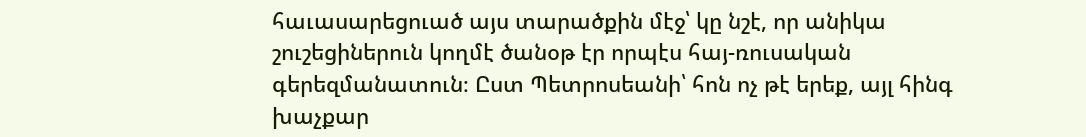հաւասարեցուած այս տարածքին մէջ՝ կը նշէ, որ անիկա շուշեցիներուն կողմէ ծանօթ էր որպէս հայ-ռուսական գերեզմանատուն։ Ըստ Պետրոսեանի՝ հոն ոչ թէ երեք, այլ հինգ խաչքար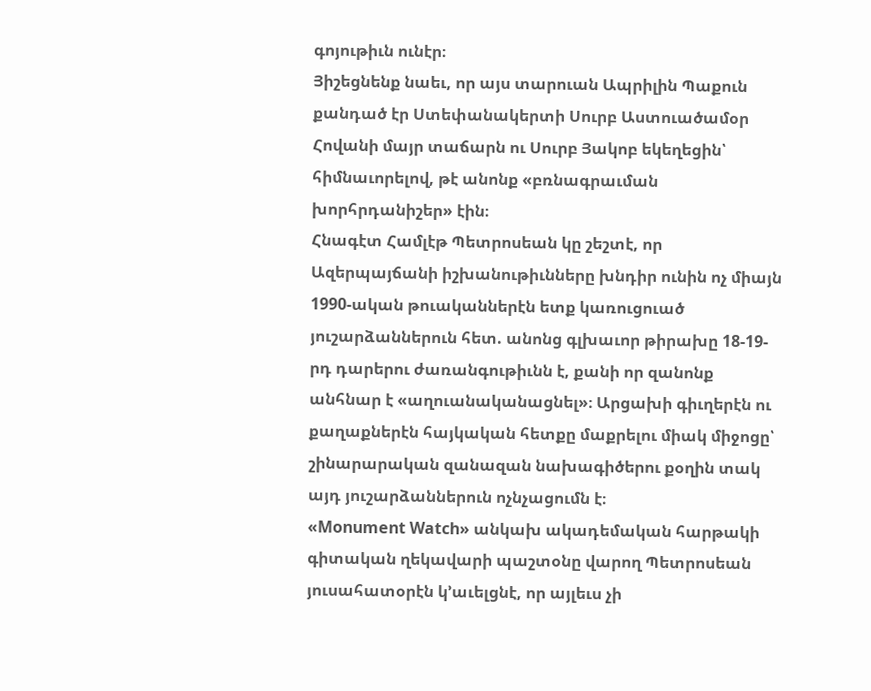գոյութիւն ունէր։
Յիշեցնենք նաեւ, որ այս տարուան Ապրիլին Պաքուն քանդած էր Ստեփանակերտի Սուրբ Աստուածամօր Հովանի մայր տաճարն ու Սուրբ Յակոբ եկեղեցին՝ հիմնաւորելով, թէ անոնք «բռնագրաւման խորհրդանիշեր» էին։
Հնագէտ Համլէթ Պետրոսեան կը շեշտէ, որ Ազերպայճանի իշխանութիւնները խնդիր ունին ոչ միայն 1990-ական թուականներէն ետք կառուցուած յուշարձաններուն հետ. անոնց գլխաւոր թիրախը 18-19-րդ դարերու ժառանգութիւնն է, քանի որ զանոնք անհնար է «աղուանականացնել»։ Արցախի գիւղերէն ու քաղաքներէն հայկական հետքը մաքրելու միակ միջոցը՝ շինարարական զանազան նախագիծերու քօղին տակ այդ յուշարձաններուն ոչնչացումն է։
«Monument Watch» անկախ ակադեմական հարթակի գիտական ղեկավարի պաշտօնը վարող Պետրոսեան յուսահատօրէն կ՚աւելցնէ, որ այլեւս չի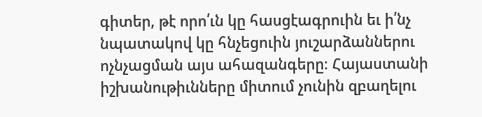գիտեր, թէ որո՛ւն կը հասցէագրուին եւ ի՛նչ նպատակով կը հնչեցուին յուշարձաններու ոչնչացման այս ահազանգերը։ Հայաստանի իշխանութիւնները միտում չունին զբաղելու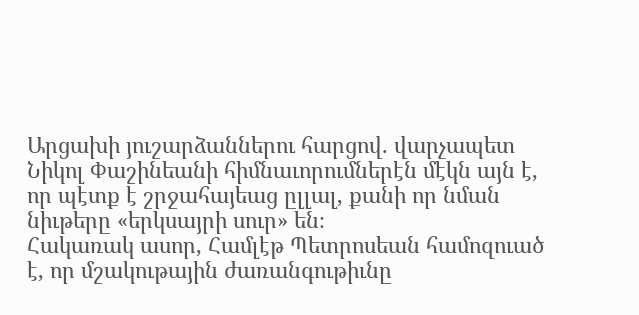Արցախի յուշարձաններու հարցով. վարչապետ Նիկոլ Փաշինեանի հիմնաւորումներէն մէկն այն է, որ պէտք է շրջահայեաց ըլլալ, քանի որ նման նիւթերը «երկսայրի սուր» են։
Հակառակ ասոր, Համլէթ Պետրոսեան համոզուած է, որ մշակութային ժառանգութիւնը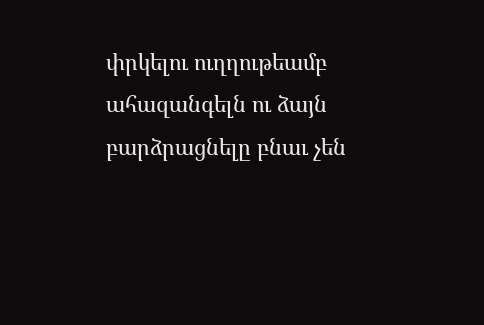փրկելու ուղղութեամբ ահազանգելն ու ձայն բարձրացնելը բնաւ չեն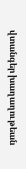վտանգեր խաղաղութեան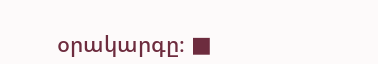օրակարգը։ ■